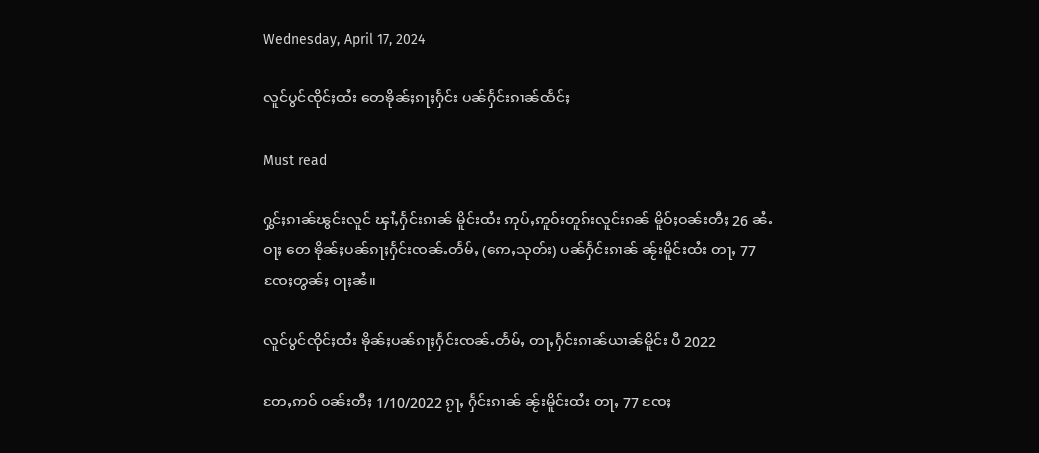Wednesday, April 17, 2024

လူင်ပွင်ၸိုင်ႈထႆး တေၶိုၼ်ႈၵႃႈႁႅင်း ပၼ်ႁႅင်းၵၢၼ်ထႅင်ႈ

Must read

ႁွင်ႈၵၢၼ်ၽွင်းလူင် ၾၢႆႇႁႅင်းၵၢၼ် မိူင်းထႆး ဢုပ်ႇဢူဝ်းတူၵ်းလူင်းၵၼ် မိူဝ်ႈဝၼ်းတီႈ 26 ၼႆႉဝႃႈ တေ ၶိုၼ်ႈပၼ်ၵႃႈႁႅင်းၸၼ်ႉတႅမ်ႇ (ဢေႇသုတ်း) ပၼ်ႁႅင်းၵၢၼ် ၼႂ်းမိူင်းထႆး တႃႇ 77 ၸႄႈတွၼ်ႈ ဝႃႈၼႆ။

လူင်ပွင်ၸိုင်ႈထႆး ၶိုၼ်ႈပၼ်ၵႃႈႁႅင်းၸၼ်ႉတႅမ်ႇ တႃႇႁႅင်းၵၢၼ်ယၢၼ်မိူင်း ပီ 2022

တႄႇဢဝ် ဝၼ်းတီႈ 1/10/2022 ၵႂႃႇ ႁႅင်းၵၢၼ် ၼႂ်းမိူင်းထႆး တႃႇ 77 ၸႄႈ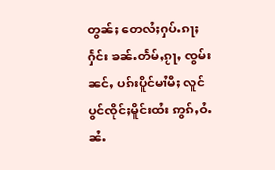တွၼ်ႈ တေလႆႈႁပ်ႉၵႃႈႁႅင်း ၶၼ်ႉတႅမ်ႇၵႂႃႇ ၸွမ်း ၼင်ႇ ပၵ်းပိူင်မၢႆမီႈ လူင်ပွင်ၸိုင်ႈမိူင်းထႆး ဢွၵ်ႇဝႆႉၼႆႉ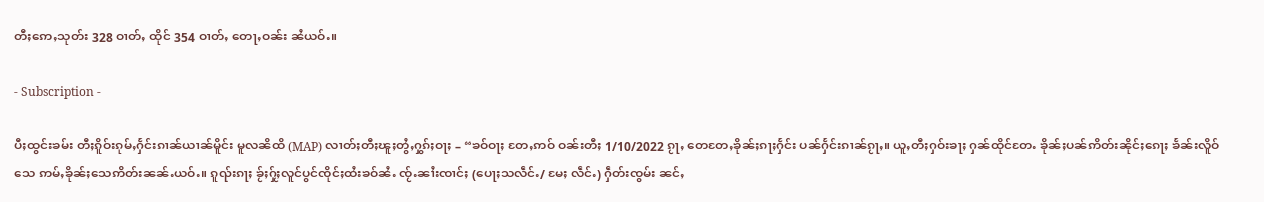တီႈဢေႇသုတ်း 328 ဝၢတ်ႇ ထိုင် 354 ဝၢတ်ႇ တေႃႇဝၼ်း ၼႆယဝ်ႉ။

- Subscription -

ပီႈထွင်းၶမ်း တီႈၵိူဝ်းၵုမ်ႇႁႅင်းၵၢၼ်ယၢၼ်မိူင်း မူလၼိထိ (MAP) လၢတ်ႈတီႈၽူႈတွႆႇႁွၵ်ႈဝႃႈ – “ၶဝ်ဝႃႈ တႄႇဢဝ် ဝၼ်းတီႈ 1/10/2022 ၵႂႃႇ တေတႄႇၶိုၼ်ႈၵႃႈႁႅင်း ပၼ်ႁႅင်းၵၢၼ်ၵႂႃႇ။ ယူႇတီႈႁဝ်းၶႃႈ ႁၼ်ထိုင်တႄႉ ၶိုၼ်ႈပၼ်ဢိတ်းၼိုင်ႈၵေႃႈ ၶႅၼ်းလိူဝ်သေ ဢမ်ႇၶိုၼ်ႈသေဢိတ်းၼၼ်ႉယဝ်ႉ။ ၵူၺ်းၵႃႈ ၶႂ်ႈႁႂ်ႈလူင်ပွင်ၸိုင်ႈထႆးၶဝ်ၼႆႉ ၸႂ်ႉၼၢႆးၸၢင်ႈ (ပေႃႈသလဵင်ႉ/ မႄႈ လဵင်ႉ) ႁဵတ်းၸွမ်း ၼင်ႇ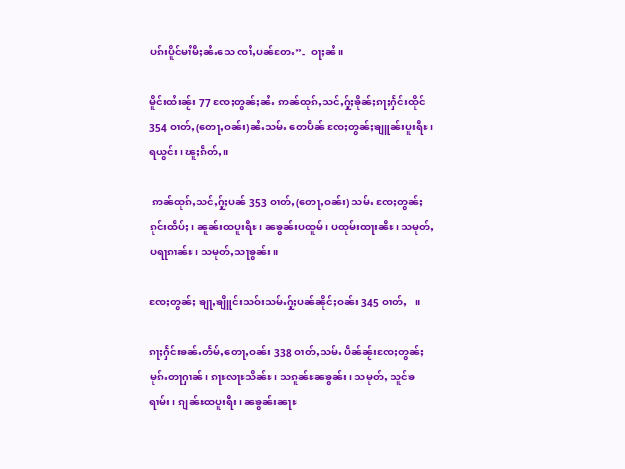ပၵ်းပိူင်မၢႆမီႈၼႆႉသေ ၸၢႆႇပၼ်တႄႉ”-  ဝႃႈၼႆ။

မိူင်းထႆးၼႂ်း 77 ၸႄႈတွၼ်ႈၼႆႉ ဢၼ်ထုၵ်ႇသင်ႇႁႂ်ႈၶိုၼ်ႈၵႃႈႁႅင်းထိုင် 354 ဝၢတ်ႇ(တေႃႇဝၼ်း)ၼႆႉသမ်ႉ တေပဵၼ် ၸႄႈတွၼ်ႈၶျူၼ်းပူးရီႊ၊ ရယွင်း၊ ၽူႈၵဵတ်ႇ။

 ဢၼ်ထုၵ်ႇသင်ႇႁႂ်ႈပၼ် 353 ဝၢတ်ႇ(တေႃႇဝၼ်း) သမ်ႉ ၸႄႈတွၼ်ႈၵုင်းထဵပ်ႈ၊ ၼူၼ်းထပူးရီႊ၊ ၼၶွၼ်းပထူမ်၊ ပထုမ်းထႃးၼီႊ၊ သမုတ်ႇပရႃၵၢၼ်ႊ၊ သမုတ်ႇသႃၶွၼ်း။

ၸႄႈတွၼ်ႈ ၶျႃႇၶျိူင်းသဝ်းသမ်ႉႁႂ်ႈပၼ်ၼိုင်ႈဝၼ်း 345 ဝၢတ်ႇ   ။

ၵႃႈႁႅင်းၶၼ်ႉတႅမ်ႇတေႃႇဝၼ်း 338 ဝၢတ်ႇသမ်ႉ ပဵၼ်ၼႂ်းၸႄႈတွၼ်ႈမုၵ်ႉတႃႁၢၼ်၊ ၵႃႊလႃႊသိၼ်ႊ၊ သၵူၼ်ႊၼၶွၼ်း၊ သမုတ်ႇ သူင်ၶရၢမ်း၊ ၵျၼ်ႊထပူးရီး၊ ၼၶွၼ်းၼႃႊ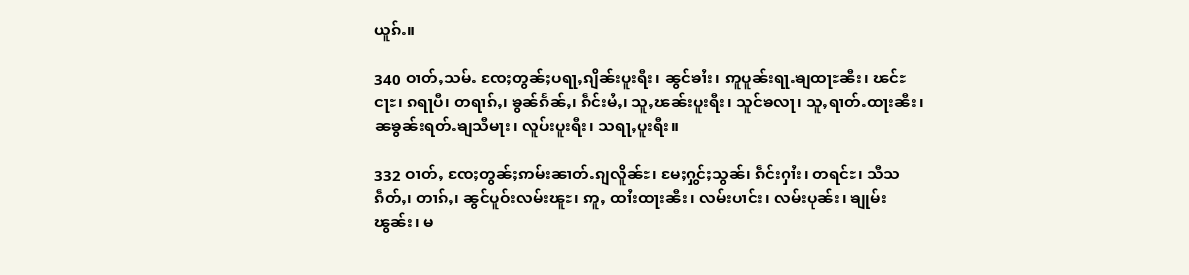ယူၵ်ႉ။

340 ဝၢတ်ႇသမ်ႉ ၸႄႈတွၼ်ႈပရႃႇၵျိၼ်းပူးရီး၊ ၼွင်ၶၢႆး၊ ဢူပူၼ်းရႃႉၶျထႃႊၼီး၊ ၽင်ႊငႃႊ၊ ၵရႃပီ၊ တရၢၵ်ႇ၊ ၶွၼ်ၵႅၼ်ႇ၊ ၵဵင်းမႆႇ၊ သူႇၽၼ်းပူးရီး၊ သူင်ၶလႃ၊ သူႇရၢတ်ႉထႃးၼီး၊ ၼၶွၼ်းရတ်ႉၶျသီမႃး၊ လူပ်းပူးရီး၊ သရႃႇပူးရီး။

332 ဝၢတ်ႇ ၸႄႈတွၼ်ႈဢမ်းၼၢတ်ႉၵျလိူၼ်ႊ၊ မႄႈႁွင်ႈသွၼ်၊ ၵဵင်းႁၢႆး၊ တရင်ႊ၊ သီသၵဵတ်ႇ၊ တၢၵ်ႇ၊ ၼွင်ပူဝ်းလမ်းၽူႊ၊ ဢူႇ ထၢႆးထႃးၼီး၊ လမ်းပၢင်း၊ လမ်းပုၼ်း၊ ၶျုမ်းၽွၼ်း၊ မ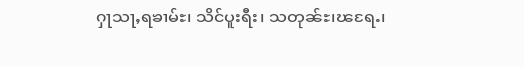ႁႃသႃႇရၶၢမ်ႊ၊ သိင်ပူးရီး၊ သတုၼ်ႊ၊ၽရႄႉ၊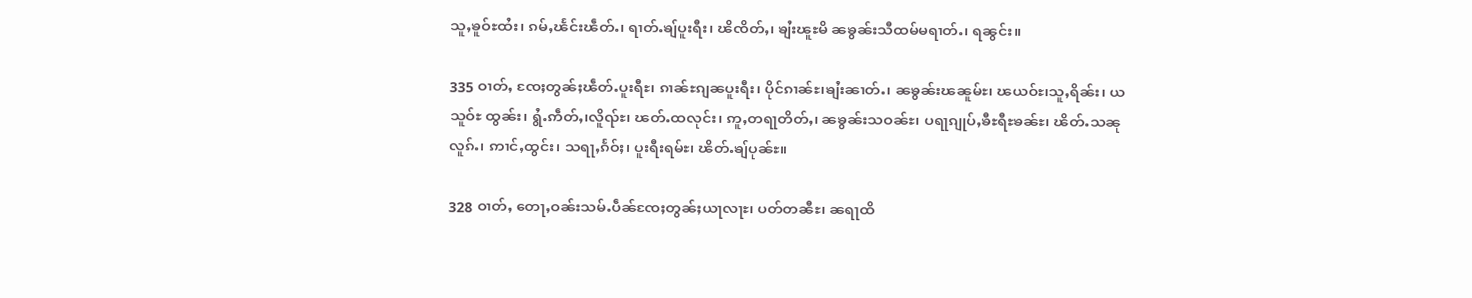သူႇၶူဝ်ႊထႆး၊ ၵမ်ႇၽႅင်းၽဵတ်ႉ၊ ရၢတ်ႉၶျ်ပူးရီး၊ ၽိၸိတ်ႇ၊ ၶျႆးၽူႊမိ ၼၶွၼ်းသီထမ်မရၢတ်ႉ၊ ရၼွင်း။

335 ဝၢတ်ႇ ၸႄႈတွၼ်ႈၽဵတ်ႉပူးရီႊ၊ ၵၢၼ်ႊၵျၼပူးရီး၊ ပိုင်ၵၢၼ်ႊ၊ၶျႆးၼၢတ်ႉ၊ ၼၶွၼ်းၽၼူမ်ႊ၊ ၽယဝ်ႊ၊သူႇရိၼ်း၊ ယသူဝ်ႊ ထွၼ်း၊ ရွႆႉဢဵတ်ႇ၊လိူၺ်ႊ၊ ၽတ်ႉထလုင်း၊ ဢူႇတရႃတိတ်ႇ၊ ၼၶွၼ်းသဝၼ်ႊ၊ ပရႃၵျုပ်ႇၶီႊရီႊၶၼ်ႊ၊ ၽိတ်ႉသၼုလူၵ်ႉ၊ ဢၢင်ႇထွင်း၊ သရႃႇၵႅဝ်ႈ၊ ပူးရီးရမ်ႊ၊ ၽိတ်ႉၶျ်ပုၼ်ႊ။

328 ဝၢတ်ႇ တေႃႇဝၼ်းသမ်ႉပဵၼ်ၸႄႈတွၼ်ႈယႃလႃႊ၊ ပတ်တၼီႊ၊ ၼရႃထိ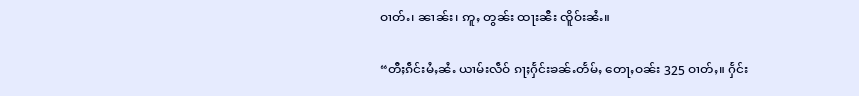ဝၢတ်ႉ၊ ၼၢၼ်း၊ ဢူႇ တွၼ်း ထႃးၼီး ၸိူဝ်းၼႆႉ။

“တီႈၵဵင်းမႆႇၼႆႉ ယၢမ်းလဵဝ် ၵႃႈႁႅင်းၶၼ်ႉတႅမ်ႇ တေႃႇဝၼ်း 325 ဝၢတ်ႇ။ ႁႅင်း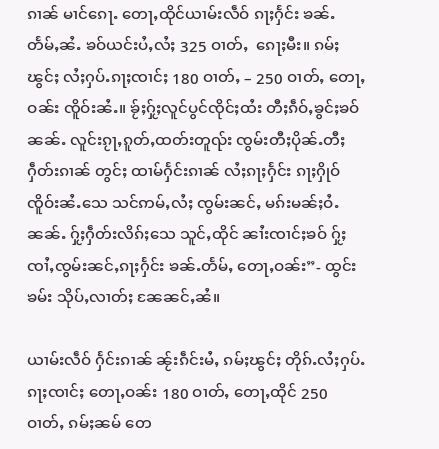ၵၢၼ် မၢင်ၵေႃႉ တေႃႇထိုင်ယၢမ်းလဵဝ် ၵႃႈႁႅင်း ၶၼ်ႉတႅမ်ႇၼႆႉ ၶဝ်ယင်းပႆႇလႆႈ 325 ဝၢတ်ႇ  ၵေႃႈမီး။ ၵမ်ႈၽွင်ႈ လႆႈႁပ်ႉၵႃႈၸၢင်ႈ 180 ဝၢတ်ႇ – 250 ဝၢတ်ႇ တေႃႇဝၼ်း ၸိူဝ်းၼႆႉ။ ၶႂ်ႈႁႂ်ႈလူင်ပွင်ၸိုင်ႈထႆး တီႈၵဵဝ်ႇၶွင်ႈၶဝ်ၼၼ်ႉ လူင်းၵႂႃႇၵူတ်ႇထတ်းတူၺ်း ၸွမ်းတီႈပိုၼ်ႉတီႈ ႁဵတ်းၵၢၼ် တွင်ႈ ထၢမ်ႁႅင်းၵၢၼ် လႆႈၵႃႈႁႅင်း ၵႃႈႁိုဝ် ၸိူဝ်းၼႆႉသေ သင်ဢမ်ႇလႆႈ ၸွမ်းၼင်ႇ မၵ်းမၼ်ႈဝႆႉၼၼ်ႉ ႁႂ်ႈႁဵတ်းလိၵ်ႈသေ သူင်ႇထိုင် ၼၢႆးၸၢင်ႈၶဝ် ႁႂ်ႈၸၢႆႇၸွမ်းၼင်ႇၵႃႈႁႅင်း ၶၼ်ႉတႅမ်ႇ တေႃႇဝၼ်း”- ထွင်းၶမ်း သိုပ်ႇလၢတ်ႈ ၼႄၼင်ႇၼႆ။

ယၢမ်းလဵဝ် ႁႅင်းၵၢၼ် ၼႂ်းၵဵင်းမႆႇ ၵမ်ႈၽွင်ႈ တိုၵ်ႉလႆႈႁပ်ႉၵႃႈၸၢင်ႈ တေႃႇဝၼ်း 180 ဝၢတ်ႇ တေႃႇထိုင် 250 ဝၢတ်ႇ ၵမ်ႈၼမ် တေ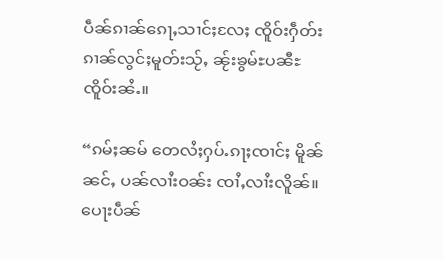ပဵၼ်ၵၢၼ်ၵေႃႇသၢင်ႈလႄႈ ၸိူဝ်းႁဵတ်းၵၢၼ်လွင်ႈမူတ်းသႂ်ႇ ၼႂ်းၶွမ်ႊပၼီႊ ၸိူဝ်းၼႆႉ။

“ၵမ်ႈၼမ် တေလႆႈႁပ်ႉၵႃႈၸၢင်ႈ မိူၼ်ၼင်ႇ ပၼ်လၢႆးဝၼ်း ၸၢႆႇလၢႆးလိူၼ်။ ပေႃးပဵၼ်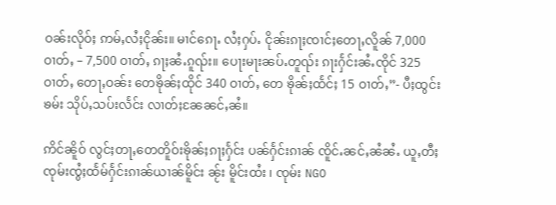ဝၼ်းလိုဝ်ႈ ဢမ်ႇလႆႈငိုၼ်း။ မၢင်ၵေႃႉ လႆႈႁပ်ႉ ငိုၼ်းၵႃႈၸၢင်ႈတေႃႇလိူၼ် 7,000 ဝၢတ်ႇ – 7,500 ဝၢတ်ႇ ၵႃႈၼႆႉၵူၺ်း။ ပေႃးမႃးၼပ်ႉတူၺ်း ၵႃးႁႅင်းၼႆႉၸိုင် 325 ဝၢတ်ႇ တေႃႇဝၼ်း တေၶိုၼ်ႈထိုင် 340 ဝၢတ်ႇ တေ ၶိုၼ်ႈထႅင်ႈ 15 ဝၢတ်ႇ”- ပီႈထွင်းၶမ်း သိုပ်ႇသပ်းလႅင်း လၢတ်ႈၼႄၼင်ႇၼႆ။

ဢိင်ၼိူဝ် လွင်ႈတႃႇတေတိူဝ်းၶိုၼ်ႈၵႃႈႁႅင်း ပၼ်ႁႅင်းၵၢၼ် ၸိူင်ႉၼင်ႇၼႆၼႆႉ ယူႇတီႈ ၸုမ်းၸွႆႈထႅမ်ႁႅင်းၵၢၼ်ယၢၼ်မိူင်း ၼႂ်း မိူင်းထႆး ၊ ၸုမ်း NGO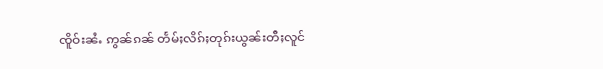ၸိူဝ်းၼႆႉ ဢွၼ်ၵၼ် တႅမ်ႈလိၵ်ႈတုၵ်းယွၼ်းတီႈလူင်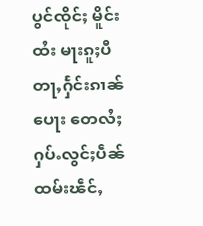ပွင်ၸိုင်ႈ မိူင်းထႆး မႃးၵူႈပီ တႃႇႁႅင်းၵၢၼ် ပေႃး တေလႆႈႁပ်ႉလွင်ႈပဵၼ်ထမ်းၽဵင်ႇ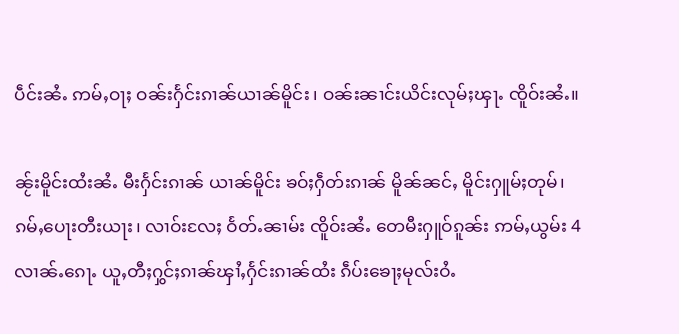ပဵင်းၼႆႉ ဢမ်ႇဝႃႈ ဝၼ်းႁႅင်းၵၢၼ်ယၢၼ်မိူင်း၊ ဝၼ်းၼၢင်းယိင်းလုမ်ႈၾႃႉ ၸိူဝ်းၼႆႉ။

ၼႂ်းမိူင်းထႆးၼႆႉ မီးႁႅင်းၵၢၼ် ယၢၼ်မိူင်း ၶဝ်ႈႁဵတ်းၵၢၼ် မိူၼ်ၼင်ႇ မိူင်းႁူမ်ႈတုမ်၊ ၵမ်ႇပေႃးတီးယႃး၊ လၢဝ်းလႄႈ ဝႅတ်ႉၼၢမ်း ၸိူဝ်းၼႆႉ တေမီးႁူဝ်ၵူၼ်း ဢမ်ႇယွမ်း 4 လၢၼ်ႉၵေႃႉ ယူႇတီႈႁွင်ႈၵၢၼ်ၾၢႆႇႁႅင်းၵၢၼ်ထႆး ၵဵပ်းၶေႃႈမုလ်းဝႆႉ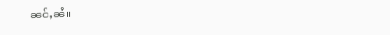ၼင်ႇၼႆ။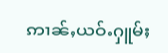ဢၢၼ်ႇယဝ်ႉႁူမ်ႈ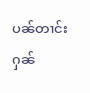ပၼ်တၢင်းႁၼ်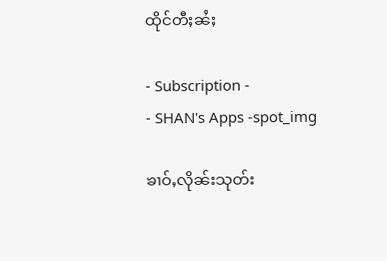ထိုင်တီႈၼႆႈ

- Subscription -
- SHAN's Apps -spot_img

ၶၢဝ်ႇလိုၼ်းသုတ်း